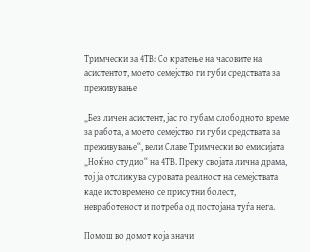Тримчески за 4ТВ: Со кратење на часовите на асистентот, моето семејство ги губи средствата за преживување

„Без личен асистент, јас го губам слободното време за работа, а моето семејство ги губи средствата за преживување“, вели Славе Тримчески во емисијата „Ноќно студио“ на 4ТВ. Преку својата лична драма, тој ја отсликува суровата реалност на семејствата каде истовремено се присутни болест, невработеност и потреба од постојана туѓа нега.

Помош во домот која значи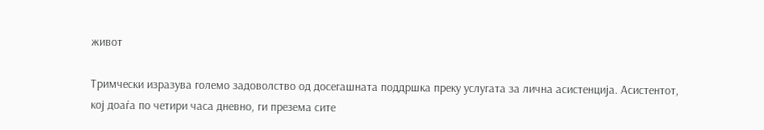живот

Тримчески изразува големо задоволство од досегашната поддршка преку услугата за лична асистенција. Асистентот, кој доаѓа по четири часа дневно, ги презема сите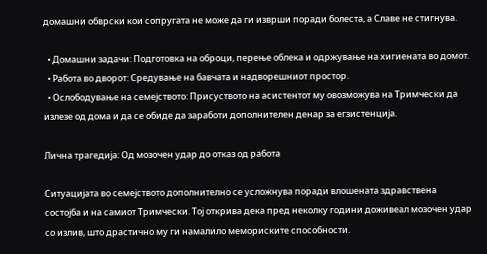домашни обврски кои сопругата не може да ги изврши поради болеста, а Славе не стигнува.

  • Домашни задачи: Подготовка на оброци, перење облека и одржување на хигиената во домот.
  • Работа во дворот: Средување на бавчата и надворешниот простор.
  • Ослободување на семејството: Присуството на асистентот му овозможува на Тримчески да излезе од дома и да се обиде да заработи дополнителен денар за егзистенција.

Лична трагедија: Од мозочен удар до отказ од работа

Ситуацијата во семејството дополнително се усложнува поради влошената здравствена состојба и на самиот Тримчески. Тој открива дека пред неколку години доживеал мозочен удар со излив, што драстично му ги намалило мемориските способности.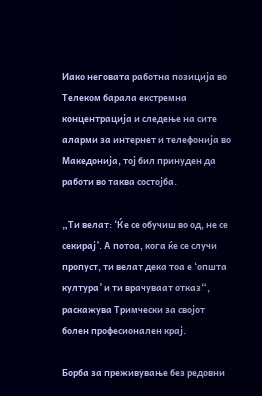Иако неговата работна позиција во Телеком барала екстремна концентрација и следење на сите аларми за интернет и телефонија во Македонија, тој бил принуден да работи во таква состојба.

„Ти велат: ‘Ќе се обучиш во од, не се секирај’. А потоа, кога ќе се случи пропуст, ти велат дека тоа е ‘општа култура’ и ти врачуваат отказ“, раскажува Тримчески за својот болен професионален крај.

Борба за преживување без редовни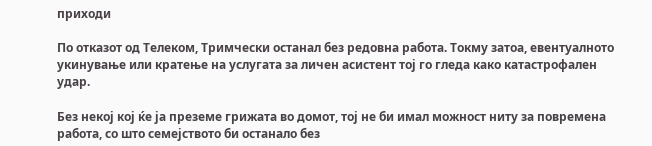приходи

По отказот од Телеком, Тримчески останал без редовна работа. Токму затоа, евентуалното укинување или кратење на услугата за личен асистент тој го гледа како катастрофален удар.

Без некој кој ќе ја преземе грижата во домот, тој не би имал можност ниту за повремена работа, со што семејството би останало без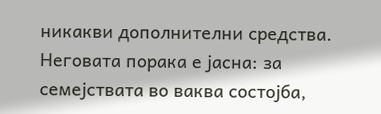никакви дополнителни средства. Неговата порака е јасна: за семејствата во ваква состојба,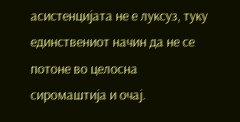асистенцијата не е луксуз, туку единствениот начин да не се потоне во целосна сиромаштија и очај.